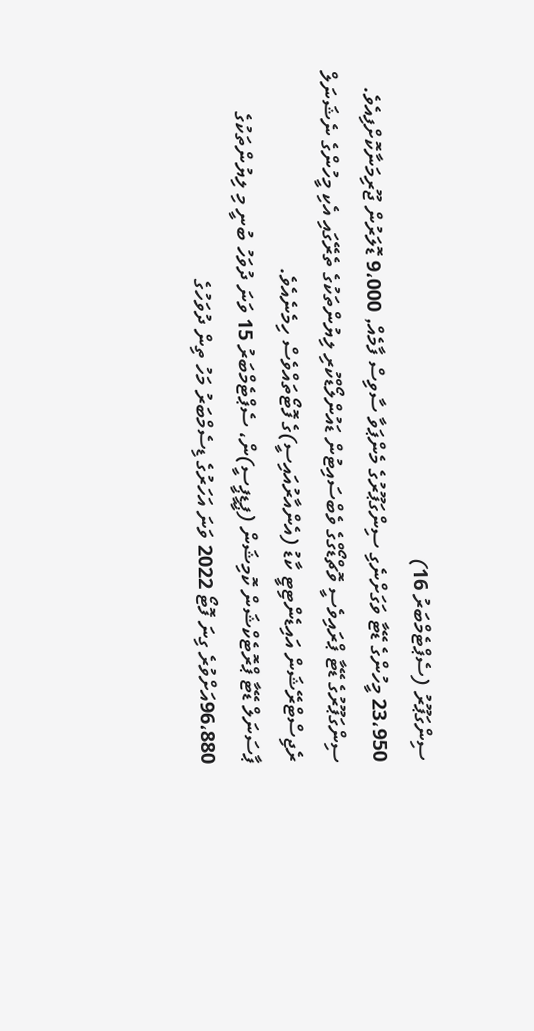ސިންގަޕޫރު (ސެޕްޓެމްބަރު 16)
23،950 މީހުންގެ ޑޭޓާ ވަގަށްނެގި ސިންގަޕޫރުގެ މެންޕަވާ ސާވިސް ފާމެއް, 9،000 ޑޮލަރުން ޖޫރިމަނާކޮށްފިއެވެ.
ސިންގަޕޫރުގެ ޑޭޓާ ޕްރައިވެސީ ވޮޗްޑޯގްގެ ވެބްސައިޓުން ޑައުންލޯޑްކުރި ލިޔުންތަކުގެ ތެރޭގައި އެކި މީހުންގެ ނެޝަނަލް ރެޖިސްޓްރޭޝަން އައިޑެންޓިޓީ ކާޑު (އެންއާރުއައިސީ)ގެ ފޮޓޯތައްވެސް ހިމެނެއެވެ.
ޕާސަނަލް ޑޭޓާ ޕްރޮޓެކްޝަން ކޮމިޝަން (ޕީޑީޕީސީ)ން، ސެޕްޓެމްބަރު 15 ވަނަ ދުވަހު ބުނީ މި ލިޔުންތަކުގެ 96،880އަށްވުރެ ގިނަ ފޮޓޯ 2022 ވަނަ އަހަރުގެ ޑިސެމްބަރު މަހު ތިން ދުވަހުގެ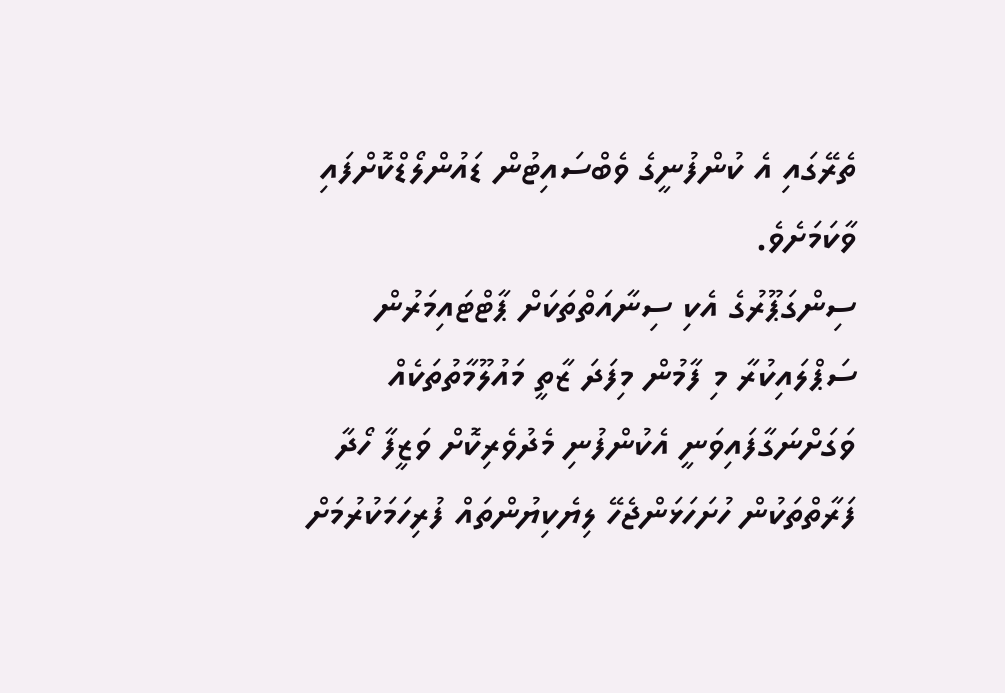ތެރޭގައި އެ ކުންފުނީގެ ވެބްސައިޓުން ޑައުންލޯޑްކޮށްފައި ވާކަމަށެވެ.
ސިންގަޕޫރުގެ އެކި ސިނާއަތްތަކަށް ޕާޓްޓައިމަރުން ސަޕްލައިކުރާ މި ފާމުން މިފަދަ ޒާތީ މައުލޫމާތުތަކެއް ވަގަށްނަގާފައިވަނީ އެކުންފުނި މެދުވެރިކޮށް ވަޒީފާ ހޯދާ ފަރާތްތަކުން ހުށަހަޅަންޖެހޭ ލިޔެކިޔުންތައް ފުރިހަމަކުރުމަށް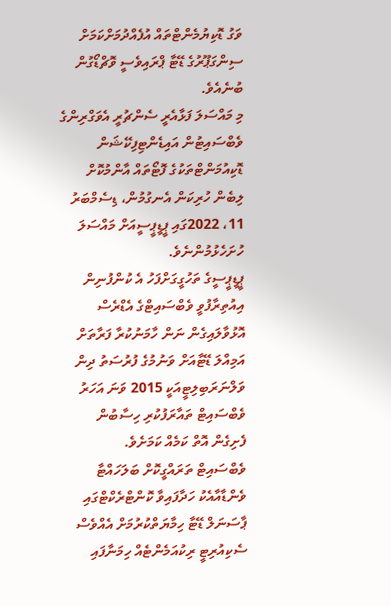ވަގު ޑޮކިޔުމެންޓްތައް އުފެއްދުމަށްކަމަށް ސިންގަޕޫރުގެ ޑޭޓާ ޕްރައިވެސީ ވޮޗްޑޯގުން ބުނެއެވެ.
މި މައްސަލަ ފަޅާއެރީ ސެންޗުރީ އެވަގްރިންގެ ވެބްސައިޓުން އައިޑެންޓިފިކޭޝަން ޑޮކިއުމަންޓްތަކުގެ ފޮޓޯތައް އާންމުކޮށް ލިބެން ހުރިކަން އެނގުމުން، ޑިސެމްބަރު 11، 2022ގައި ޕީޑީޕީސީއަށް މައްސަލަ ހުށަހެޅުމުންނެވެ.
ޕީޑީޕީސީގެ ތަހުގީގަށްފަހު އެ ކުންފުނިން އިއުތިރާފުވީ ވެބްސައިޓްގެ އެޑްރެސް އޮޅުވާލައިގެން ނަން ހާމަނުކުރާ ފަރާތަށް އަމިއްލަ ޑޭޓާއަށް ވަނުމުގެ ފުރުސަތު ދިން ވަލްނަރަބިލިޓީއަކީ 2015 ވަނަ އަހަރު ވެބްސައިޓް ތައާރަފުކުރި ހިސާބުން ފެށިގެން އޮތް ކަމެއް ކަމަށެވެ.
ވެބްސައިޓް ތަރައްގީކޮށް ބަލަހައްޓާ ވެންޑާއާއެކު ހަދާފައިވާ ކޮންޓްރެކްޓްގައި ޕާސަނަލް ޑޭޓާ ހިމާޔަތްކުރުމަށް އެއްވެސް ސެކިއުރިޓީ ރިކުއަމެންޓެއް ހިމަނާފައި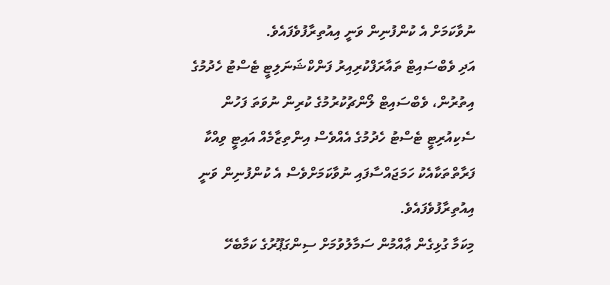ނުވާކަމަށް އެ ކުންފުނިން ވަނީ އިއުތިރާފުވެފައެވެ.
އަދި ވެބްސައިޓް ތައާރަފްކުރިއިރު ފަންކްޝަނަލިޓީ ޓެސްޓު ހެދުމުގެ އިތުރުން، ވެބްސައިޓް ލޯންޗުކުރުމުގެ ކުރިން ނުވަތަ ފަހުން ސެކިއުރިޓީ ޓެސްޓު ހެދުމުގެ އެއްވެސް އިންތިޒާމެއް އައިޓީ ވިއްކާ ފަރާތްތަކާއެކު ހަމަޖައްސާފައި ނުވާކަމަށްވެސް އެ ކުންފުނިން ވަނީ އިއުތިރާފުވެފައެވެ.
މިކަމާ ގުޅިގެން ޢާއްމުން ސަމާލުވުމަށް ސިންގަޕޫރުގެ ކަމާބެހޭ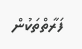ފަރާތްތަކުން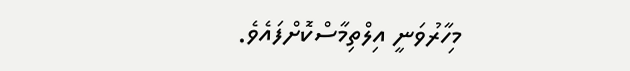މިހާރުވަނީ އިލްތިމާސްކޮށްފައެވެ.